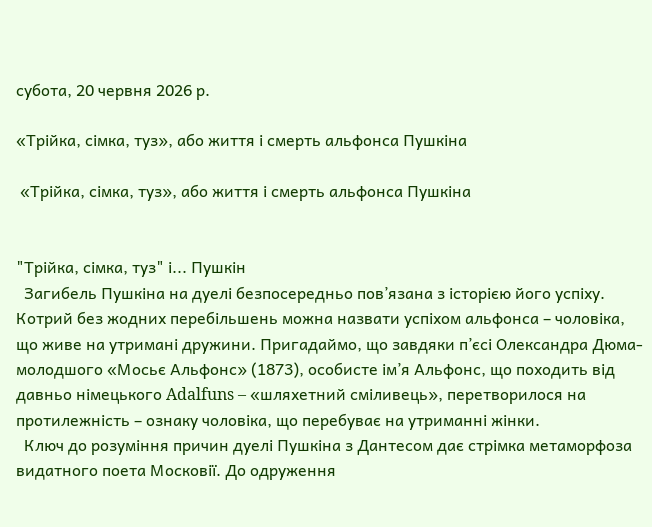субота, 20 червня 2026 р.

«Трійка, сімка, туз», або життя і смерть альфонса Пушкіна

 «Трійка, сімка, туз», або життя і смерть альфонса Пушкіна


"Трійка, сімка, туз" і... Пушкін
  Загибель Пушкіна на дуелі безпосередньо пов’язана з історією його успіху. Котрий без жодних перебільшень можна назвати успіхом альфонса – чоловіка, що живе на утримані дружини. Пригадаймо, що завдяки п’єсі Олександра Дюма-молодшого «Мосьє Альфонс» (1873), особисте ім’я Альфонс, що походить від давньо німецького Adalfuns – «шляхетний сміливець», перетворилося на протилежність – ознаку чоловіка, що перебуває на утриманні жінки.
  Ключ до розуміння причин дуелі Пушкіна з Дантесом дає стрімка метаморфоза видатного поета Московії. До одруження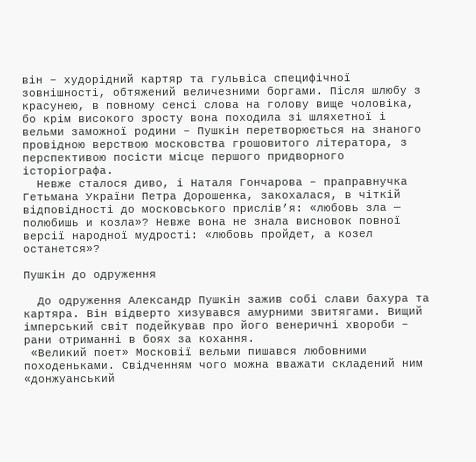він – худорідний картяр та гульвіса специфічної зовнішності, обтяжений величезними боргами. Після шлюбу з красунею, в повному сенсі слова на голову вище чоловіка, бо крім високого зросту вона походила зі шляхетної і вельми заможної родини – Пушкін перетворюється на знаного провідною верствою московства грошовитого літератора, з перспективою посісти місце першого придворного історіографа.
  Невже сталося диво, і Наталя Гончарова – праправнучка Гетьмана України Петра Дорошенка, закохалася, в чіткій відповідності до московського прислів’я: «любовь зла — полюбишь и козла»? Невже вона не знала висновок повної версії народної мудрості: «любовь пройдет, а козел останется»?

Пушкін до одруження

  До одруження Александр Пушкін зажив собі слави бахура та картяра. Він відверто хизувався амурними звитягами. Вищий імперський світ подейкував про його венеричні хвороби – рани отриманні в боях за кохання.
 «Великий поет» Московії вельми пишався любовними походеньками. Свідченням чого можна вважати складений ним «донжуанський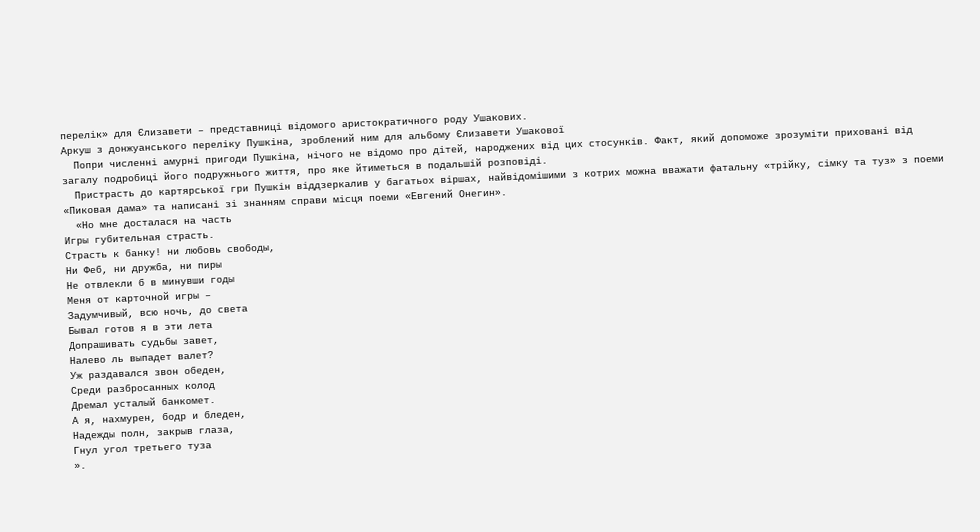перелік» для Єлизавети – представниці відомого аристократичного роду Ушакових.
Аркуш з донжуанського переліку Пушкіна, зроблений ним для альбому Єлизавети Ушакової
  Попри численні амурні пригоди Пушкіна, нічого не відомо про дітей, народжених від цих стосунків. Факт, який допоможе зрозуміти приховані від загалу подробиці його подружнього життя, про яке йтиметься в подальшій розповіді.
  Пристрасть до картярської гри Пушкін віддзеркалив у багатьох віршах, найвідомішими з котрих можна вважати фатальну «трійку, сімку та туз» з поеми «Пиковая дама» та написані зі знанням справи місця поеми «Евгений Онегин».
  «Но мне досталася на часть
Игры губительная страсть.
Страсть к банку! ни любовь свободы,
Ни Феб, ни дружба, ни пиры
Не отвлекли б в минувши годы
Меня от карточной игры –
Задумчивый, всю ночь, до света
Бывал готов я в эти лета
Допрашивать судьбы завет,
Налево ль выпадет валет?
Уж раздавался звон обеден,
Среди разбросанных колод
Дремал усталый банкомет.
А я, нахмурен, бодр и бледен,
Надежды полн, закрыв глаза,
Гнул угол третьего туза
».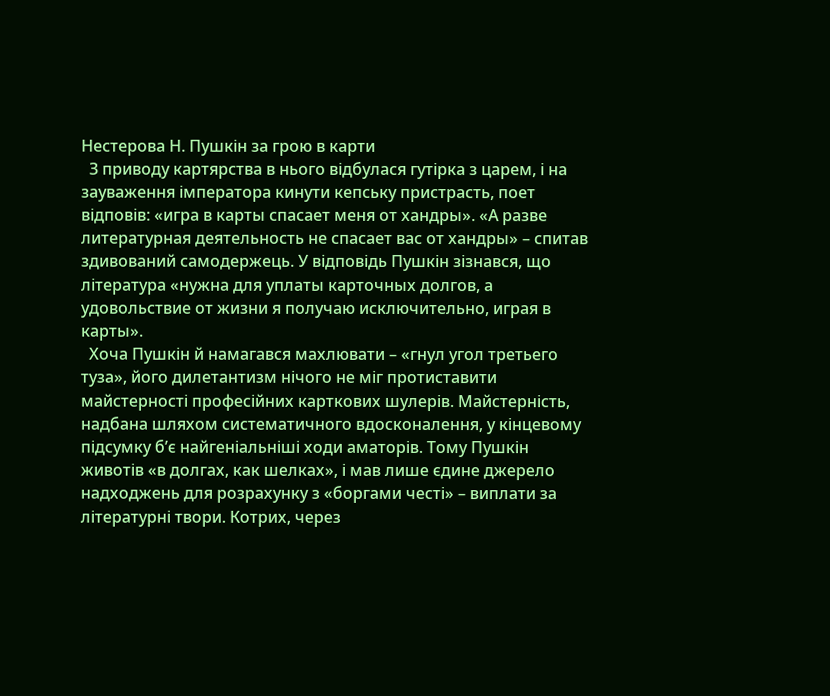Нестерова Н. Пушкін за грою в карти
  З приводу картярства в нього відбулася гутірка з царем, і на зауваження імператора кинути кепську пристрасть, поет відповів: «игра в карты спасает меня от хандры». «А разве литературная деятельность не спасает вас от хандры» – спитав здивований самодержець. У відповідь Пушкін зізнався, що література «нужна для уплаты карточных долгов, а удовольствие от жизни я получаю исключительно, играя в карты».
  Хоча Пушкін й намагався махлювати – «гнул угол третьего туза», його дилетантизм нічого не міг протиставити майстерності професійних карткових шулерів. Майстерність, надбана шляхом систематичного вдосконалення, у кінцевому підсумку б’є найгеніальніші ходи аматорів. Тому Пушкін животів «в долгах, как шелках», і мав лише єдине джерело надходжень для розрахунку з «боргами честі» – виплати за літературні твори. Котрих, через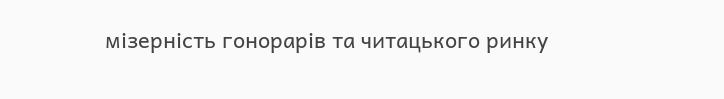мізерність гонорарів та читацького ринку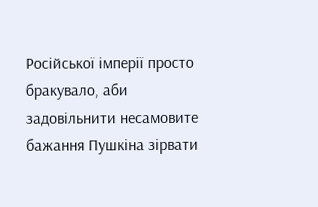Російської імперії просто бракувало, аби задовільнити несамовите бажання Пушкіна зірвати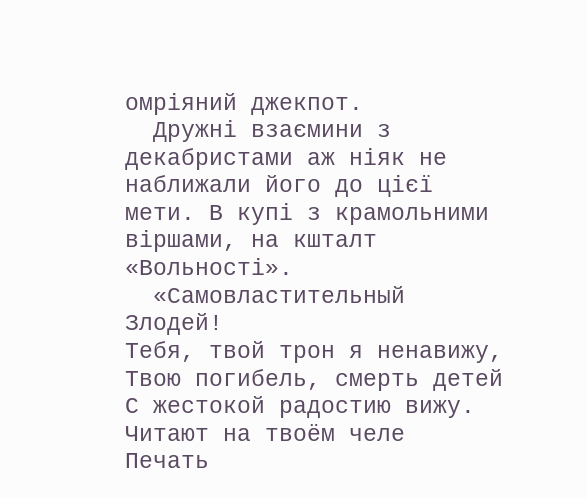омріяний джекпот.
  Дружні взаємини з декабристами аж ніяк не наближали його до цієї мети. В купі з крамольними віршами, на кшталт «Вольності».
  «Самовластительный Злодей!
Тебя, твой трон я ненавижу,
Твою погибель, смерть детей
С жестокой радостию вижу.
Читают на твоём челе
Печать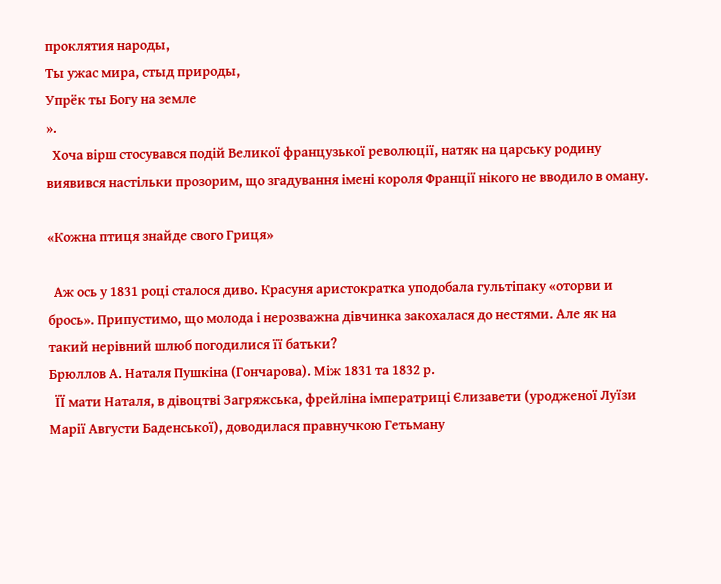проклятия народы,
Ты ужас мира, стыд природы,
Упрёк ты Богу на земле
».
  Хоча вірш стосувався подій Великої французької революції, натяк на царську родину виявився настільки прозорим, що згадування імені короля Франції нікого не вводило в оману.

«Кожна птиця знайде свого Гриця»

  Аж ось у 1831 році сталося диво. Красуня аристократка уподобала гультіпаку «оторви и брось». Припустимо, що молода і нерозважна дівчинка закохалася до нестями. Але як на такий нерівний шлюб погодилися її батьки?
Брюллов А. Наталя Пушкіна (Гончарова). Між 1831 та 1832 р.
  ЇЇ мати Наталя, в дівоцтві Загряжська, фрейліна імператриці Єлизавети (уродженої Луїзи Марії Августи Баденської), доводилася правнучкою Гетьману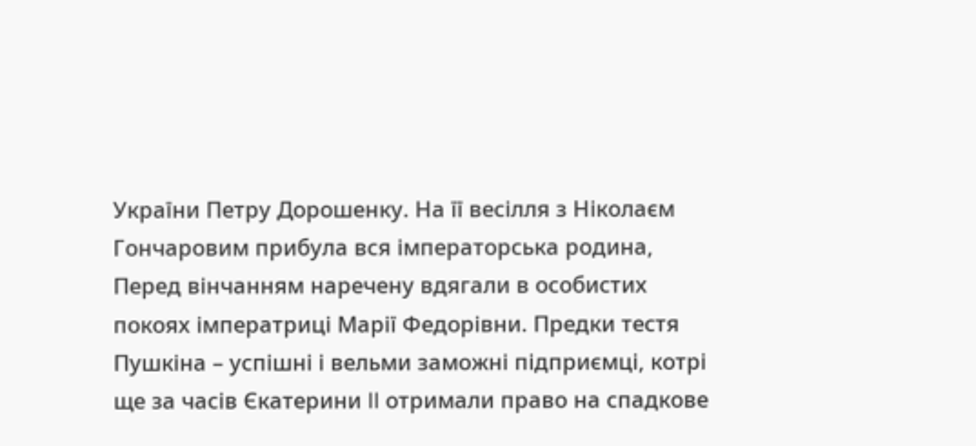України Петру Дорошенку. На її весілля з Ніколаєм Гончаровим прибула вся імператорська родина, Перед вінчанням наречену вдягали в особистих покоях імператриці Марії Федорівни. Предки тестя Пушкіна – успішні і вельми заможні підприємці, котрі ще за часів Єкатерини II отримали право на спадкове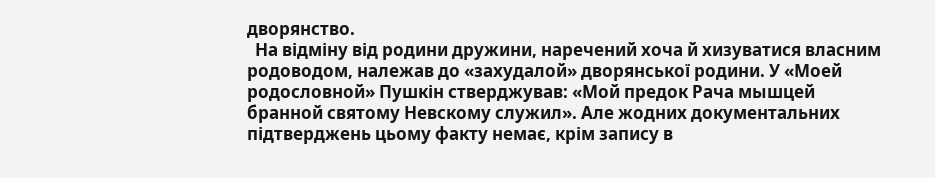дворянство.
  На відміну від родини дружини, наречений хоча й хизуватися власним родоводом, належав до «захудалой» дворянської родини. У «Моей родословной» Пушкін стверджував: «Мой предок Рача мышцей бранной святому Невскому служил». Але жодних документальних підтверджень цьому факту немає, крім запису в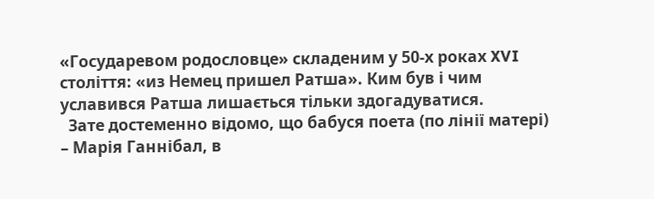«Государевом родословце» складеним у 50-х роках XVI століття: «из Немец пришел Ратша». Ким був і чим уславився Ратша лишається тільки здогадуватися.
  Зате достеменно відомо, що бабуся поета (по лінії матері) – Марія Ганнібал, в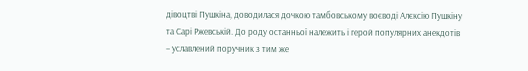дівоцтві Пушкіна, доводилася дочкою тамбовському воєводі Алєксію Пушкіну та Сарі Ржевській. До роду останньої належить і герой популярних анекдотів – уславлений поручник з тим же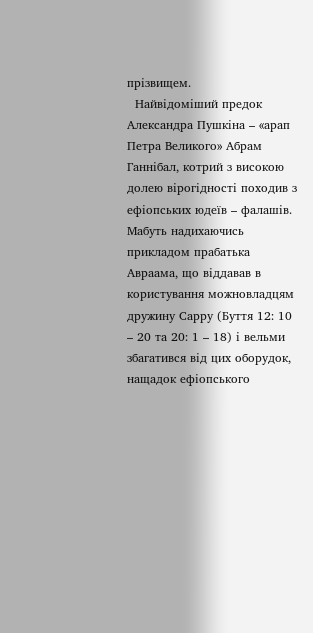прізвищем.
  Найвідоміший предок Александра Пушкіна – «арап Петра Великого» Абрам Ганнібал, котрий з високою долею вірогідності походив з ефіопських юдеїв – фалашів. Мабуть надихаючись прикладом прабатька Авраама, що віддавав в користування можновладцям дружину Сарру (Буття 12: 10 – 20 та 20: 1 – 18) і вельми збагатився від цих оборудок, нащадок ефіопського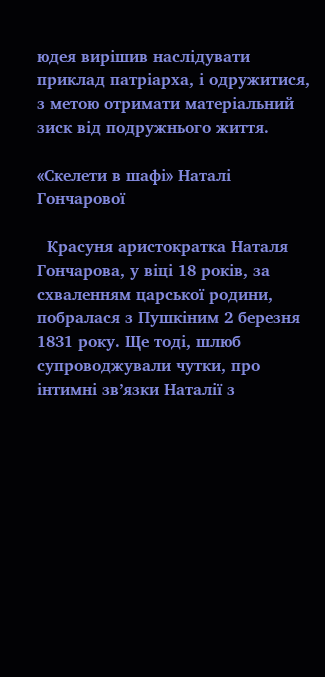юдея вирішив наслідувати приклад патріарха, і одружитися, з метою отримати матеріальний зиск від подружнього життя.

«Скелети в шафі» Наталі Гончарової

  Красуня аристократка Наталя Гончарова, у віці 18 років, за схваленням царської родини, побралася з Пушкіним 2 березня 1831 року. Ще тоді, шлюб супроводжували чутки, про інтимні зв’язки Наталії з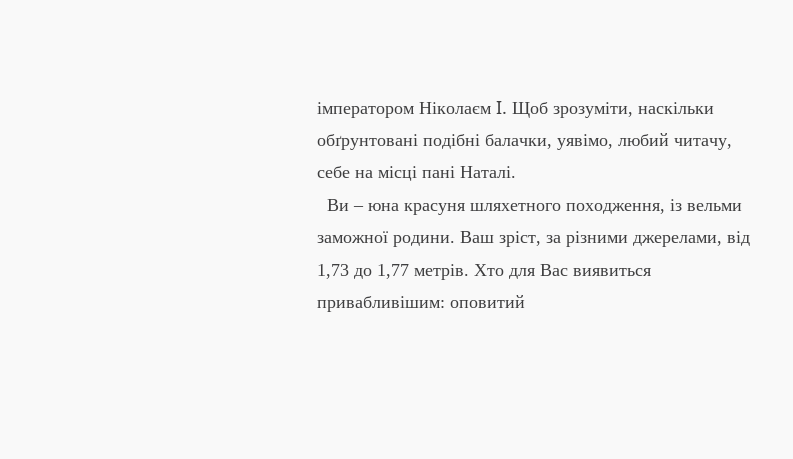імператором Ніколаєм I. Щоб зрозуміти, наскільки обґрунтовані подібні балачки, уявімо, любий читачу, себе на місці пані Наталі.
  Ви – юна красуня шляхетного походження, із вельми заможної родини. Ваш зріст, за різними джерелами, від 1,73 до 1,77 метрів. Хто для Вас виявиться привабливішим: оповитий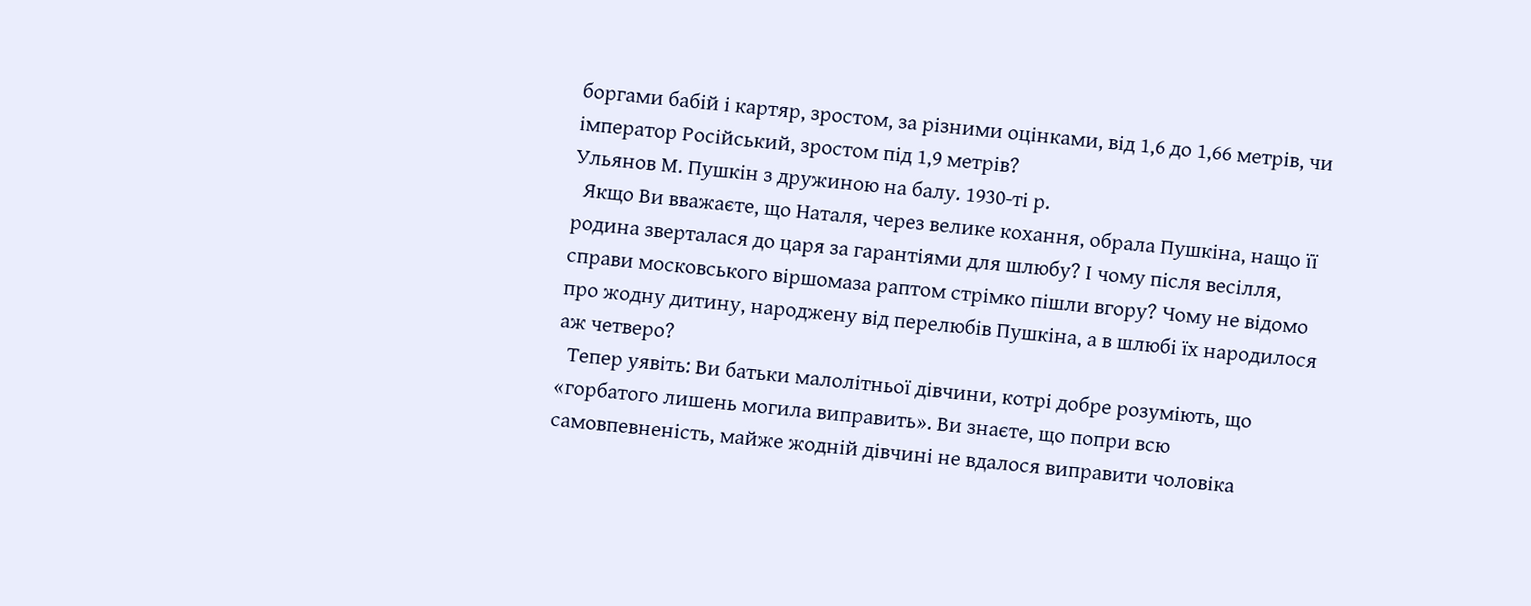боргами бабій і картяр, зростом, за різними оцінками, від 1,6 до 1,66 метрів, чи імператор Російський, зростом під 1,9 метрів?
Ульянов М. Пушкін з дружиною на балу. 1930-ті р.
  Якщо Ви вважаєте, що Наталя, через велике кохання, обрала Пушкіна, нащо її родина зверталася до царя за гарантіями для шлюбу? І чому після весілля, справи московського віршомаза раптом стрімко пішли вгору? Чому не відомо про жодну дитину, народжену від перелюбів Пушкіна, а в шлюбі їх народилося аж четверо?
  Тепер уявіть: Ви батьки малолітньої дівчини, котрі добре розуміють, що «горбатого лишень могила виправить». Ви знаєте, що попри всю самовпевненість, майже жодній дівчині не вдалося виправити чоловіка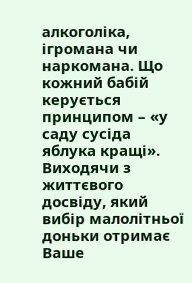алкоголіка, ігромана чи наркомана. Що кожний бабій керується принципом – «у саду сусіда яблука кращі». Виходячи з життєвого досвіду, який вибір малолітньої доньки отримає Ваше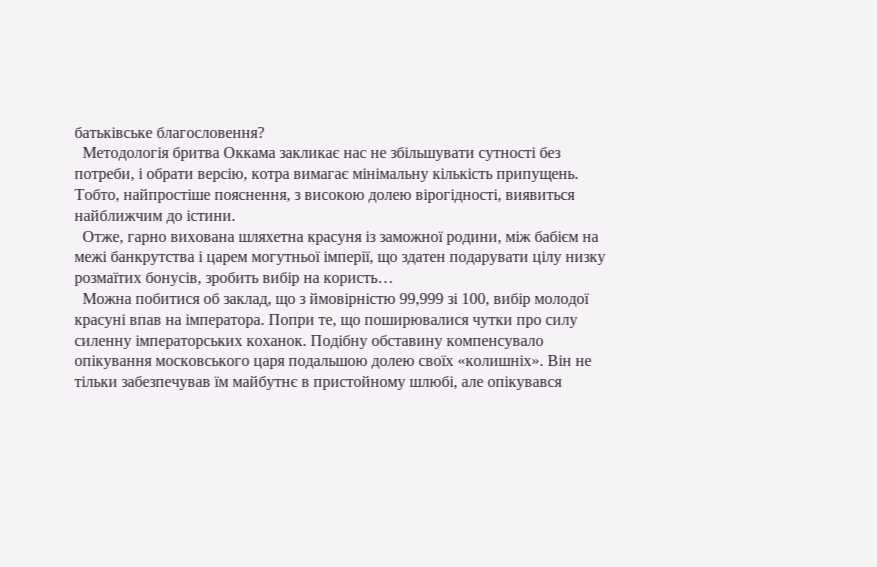батьківське благословення?
  Методологія бритва Оккама закликає нас не збільшувати сутності без потреби, і обрати версію, котра вимагає мінімальну кількість припущень. Тобто, найпростіше пояснення, з високою долею вірогідності, виявиться найближчим до істини.
  Отже, гарно вихована шляхетна красуня із заможної родини, між бабієм на межі банкрутства і царем могутньої імперії, що здатен подарувати цілу низку розмаїтих бонусів, зробить вибір на користь…
  Можна побитися об заклад, що з ймовірністю 99,999 зі 100, вибір молодої красуні впав на імператора. Попри те, що поширювалися чутки про силу силенну імператорських коханок. Подібну обставину компенсувало опікування московського царя подальшою долею своїх «колишніх». Він не тільки забезпечував їм майбутнє в пристойному шлюбі, але опікувався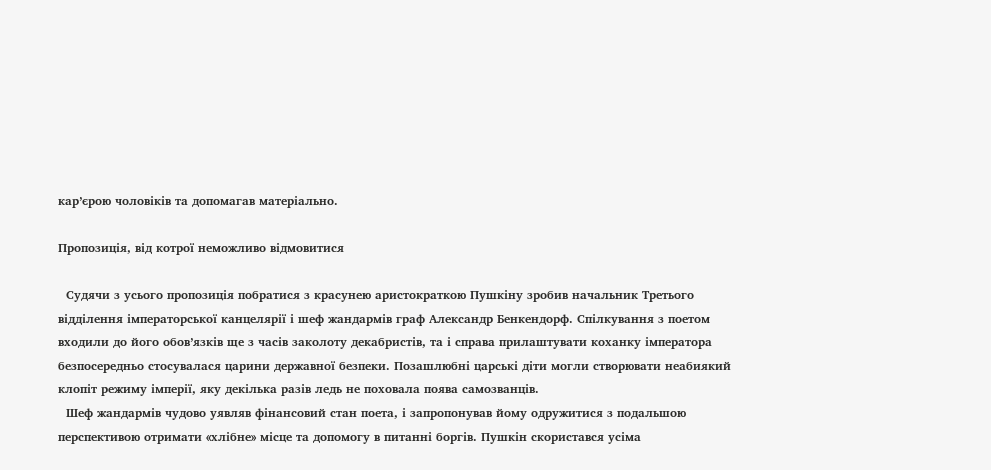кар’єрою чоловіків та допомагав матеріально.

Пропозиція, від котрої неможливо відмовитися

  Судячи з усього пропозиція побратися з красунею аристократкою Пушкіну зробив начальник Третього відділення імператорської канцелярії і шеф жандармів граф Александр Бенкендорф. Спілкування з поетом входили до його обов’язків ще з часів заколоту декабристів, та і справа прилаштувати коханку імператора безпосередньо стосувалася царини державної безпеки. Позашлюбні царські діти могли створювати неабиякий клопіт режиму імперії, яку декілька разів ледь не поховала поява самозванців.
  Шеф жандармів чудово уявляв фінансовий стан поета, і запропонував йому одружитися з подальшою перспективою отримати «хлібне» місце та допомогу в питанні боргів. Пушкін скористався усіма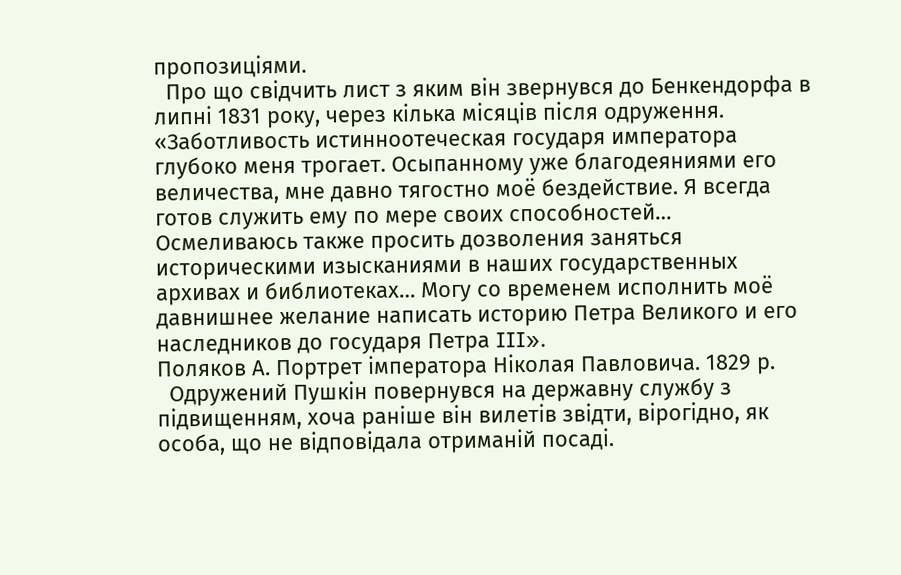пропозиціями.
  Про що свідчить лист з яким він звернувся до Бенкендорфа в липні 1831 року, через кілька місяців після одруження. «Заботливость истинноотеческая государя императора глубоко меня трогает. Осыпанному уже благодеяниями его величества, мне давно тягостно моё бездействие. Я всегда готов служить ему по мере своих способностей… Осмеливаюсь также просить дозволения заняться историческими изысканиями в наших государственных архивах и библиотеках… Могу со временем исполнить моё давнишнее желание написать историю Петра Великого и его наследников до государя Петра III».
Поляков А. Портрет імператора Ніколая Павловича. 1829 р.
  Одружений Пушкін повернувся на державну службу з підвищенням, хоча раніше він вилетів звідти, вірогідно, як особа, що не відповідала отриманій посаді.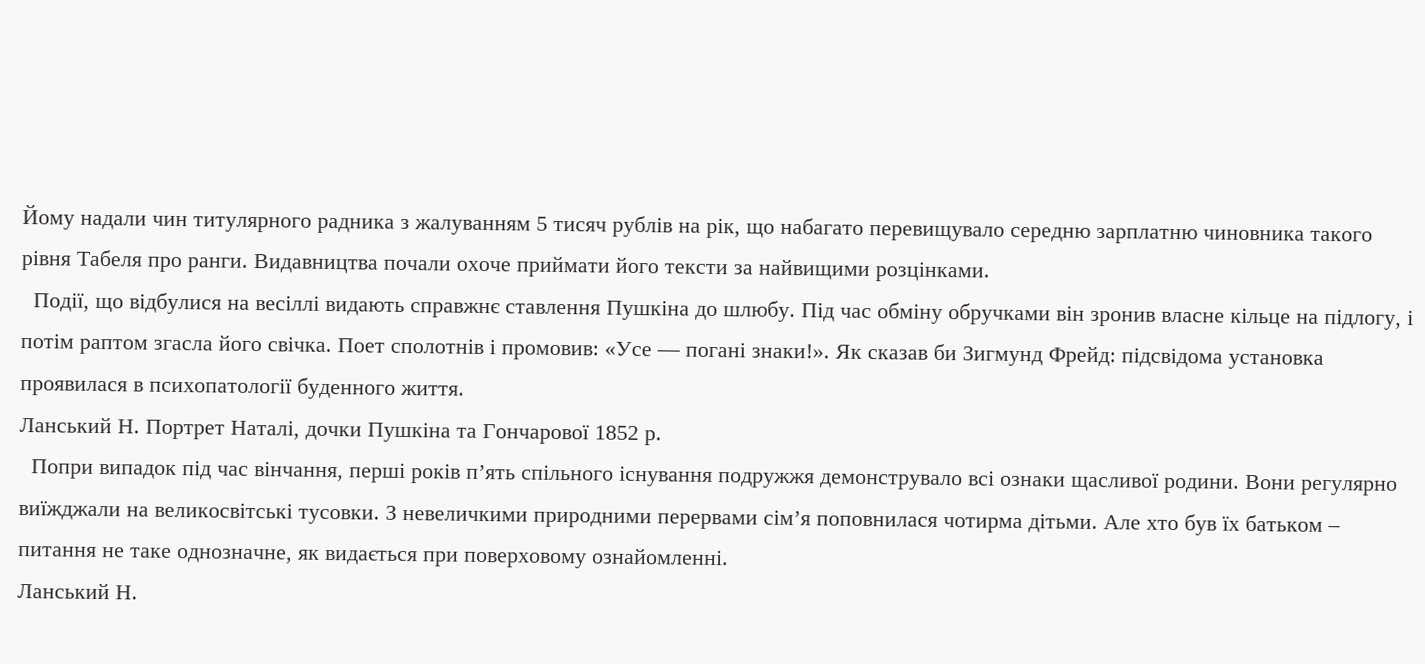Йому надали чин титулярного радника з жалуванням 5 тисяч рублів на рік, що набагато перевищувало середню зарплатню чиновника такого рівня Табеля про ранги. Видавництва почали охоче приймати його тексти за найвищими розцінками.
  Події, що відбулися на весіллі видають справжнє ставлення Пушкіна до шлюбу. Під час обміну обручками він зронив власне кільце на підлогу, і потім раптом згасла його свічка. Поет сполотнів і промовив: «Усе — погані знаки!». Як сказав би Зигмунд Фрейд: підсвідома установка проявилася в психопатології буденного життя.
Ланський Н. Портрет Наталі, дочки Пушкіна та Гончарової 1852 р.
  Попри випадок під час вінчання, перші років п’ять спільного існування подружжя демонструвало всі ознаки щасливої родини. Вони регулярно виїжджали на великосвітські тусовки. З невеличкими природними перервами сім’я поповнилася чотирма дітьми. Але хто був їх батьком – питання не таке однозначне, як видається при поверховому ознайомленні.
Ланський Н.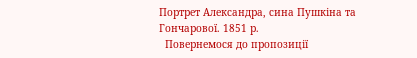Портрет Александра, сина Пушкіна та Гончарової. 1851 р.
  Повернемося до пропозиції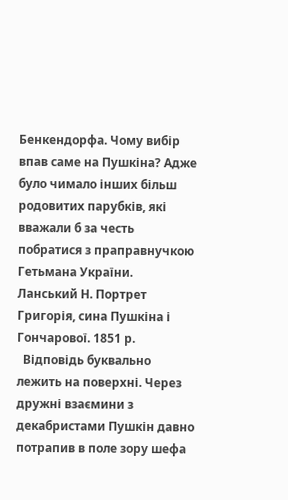Бенкендорфа. Чому вибір впав саме на Пушкіна? Адже було чимало інших більш родовитих парубків, які вважали б за честь побратися з праправнучкою Гетьмана України.
Ланський Н. Портрет Григорія, сина Пушкіна і Гончарової. 1851 р.
  Відповідь буквально лежить на поверхні. Через дружні взаємини з декабристами Пушкін давно потрапив в поле зору шефа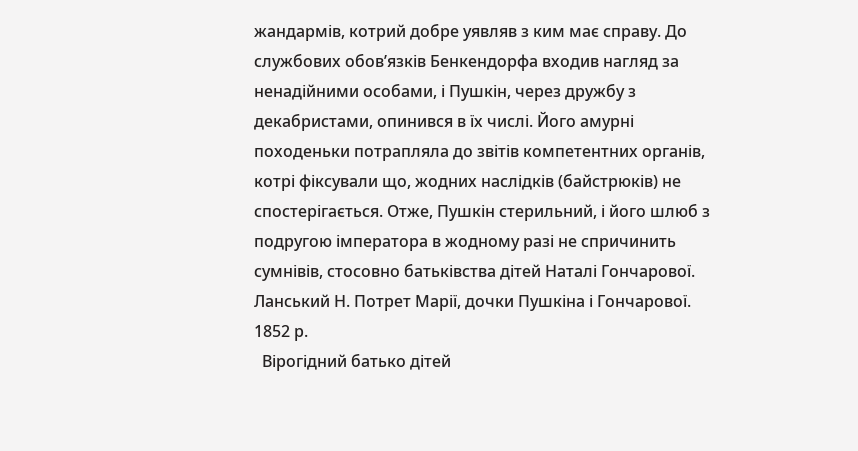жандармів, котрий добре уявляв з ким має справу. До службових обов’язків Бенкендорфа входив нагляд за ненадійними особами, і Пушкін, через дружбу з декабристами, опинився в їх числі. Його амурні походеньки потрапляла до звітів компетентних органів, котрі фіксували що, жодних наслідків (байстрюків) не спостерігається. Отже, Пушкін стерильний, і його шлюб з подругою імператора в жодному разі не спричинить сумнівів, стосовно батьківства дітей Наталі Гончарової.
Ланський Н. Потрет Марії, дочки Пушкіна і Гончарової. 1852 р.
  Вірогідний батько дітей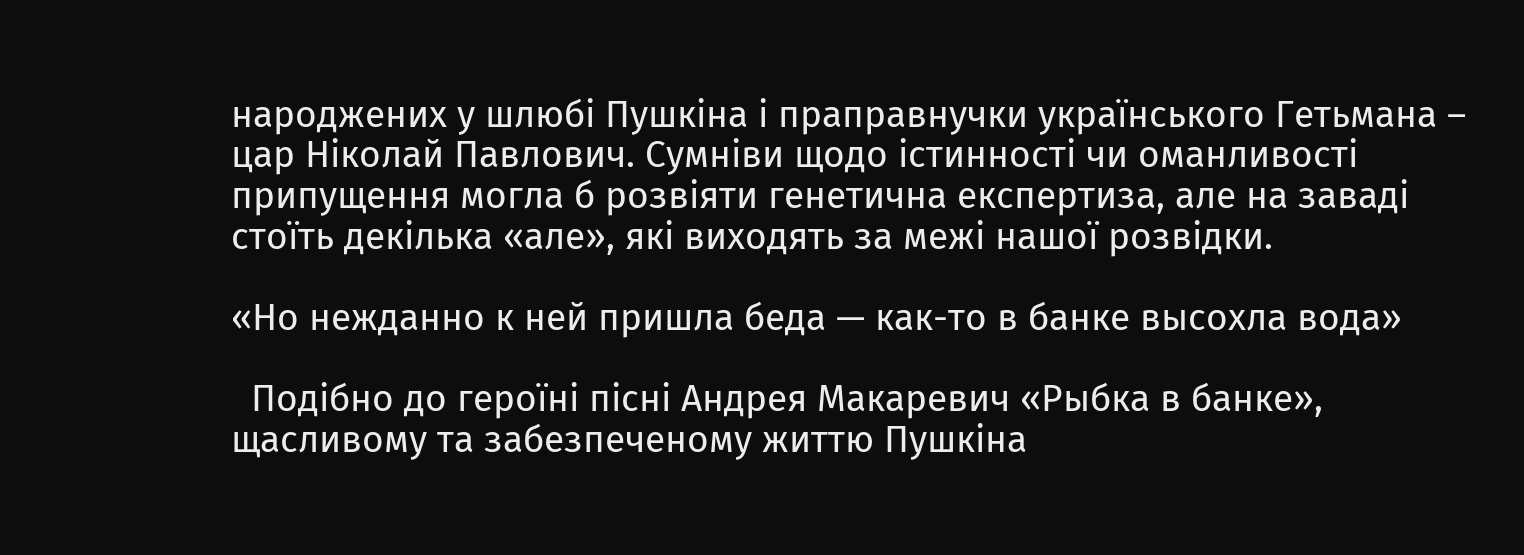народжених у шлюбі Пушкіна і праправнучки українського Гетьмана – цар Ніколай Павлович. Сумніви щодо істинності чи оманливості припущення могла б розвіяти генетична експертиза, але на заваді стоїть декілька «але», які виходять за межі нашої розвідки.

«Но нежданно к ней пришла беда — как-то в банке высохла вода»

  Подібно до героїні пісні Андрея Макаревич «Рыбка в банке», щасливому та забезпеченому життю Пушкіна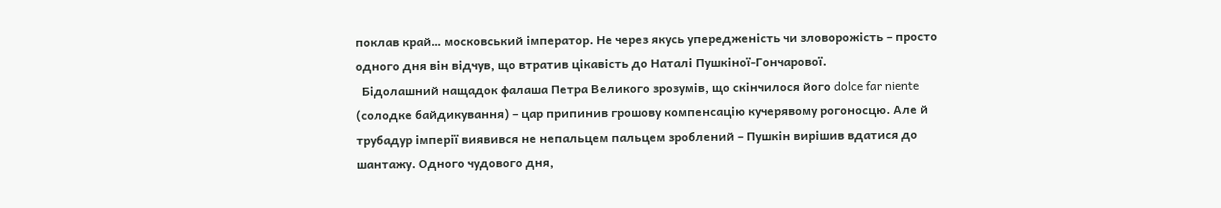поклав край… московський імператор. Не через якусь упередженість чи зловорожість – просто одного дня він відчув, що втратив цікавість до Наталі Пушкіної-Гончарової.
  Бідолашний нащадок фалаша Петра Великого зрозумів, що скінчилося його dolce far niente (солодке байдикування) – цар припинив грошову компенсацію кучерявому рогоносцю. Але й трубадур імперії виявився не непальцем пальцем зроблений – Пушкін вирішив вдатися до шантажу. Одного чудового дня,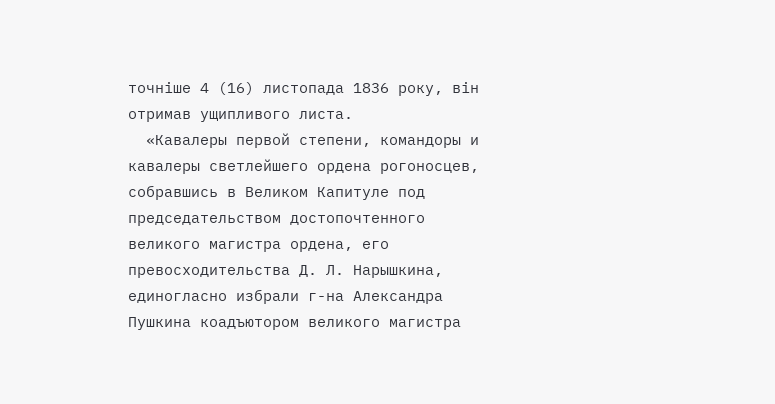точніше 4 (16) листопада 1836 року, він отримав ущипливого листа.
  «Кавалеры первой степени, командоры и кавалеры светлейшего ордена рогоносцев, собравшись в Великом Капитуле под председательством достопочтенного великого магистра ордена, его превосходительства Д. Л. Нарышкина, единогласно избрали г-на Александра Пушкина коадъютором великого магистра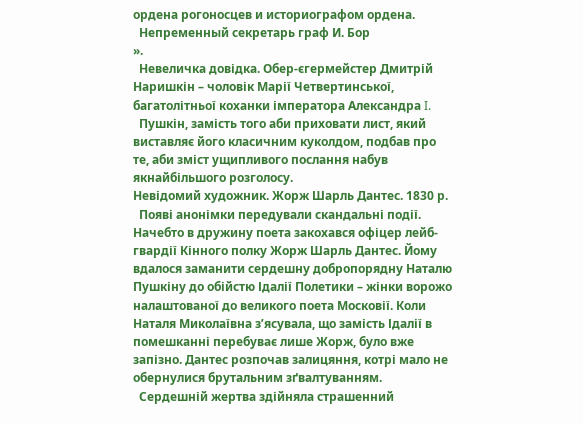ордена рогоносцев и историографом ордена.
  Непременный секретарь граф И. Бор
».
  Невеличка довідка. Обер-єгермейстер Дмитрій Наришкін – чоловік Марії Четвертинської, багатолітньої коханки імператора Александра I.
  Пушкін, замість того аби приховати лист, який виставляє його класичним куколдом, подбав про те, аби зміст ущипливого послання набув якнайбільшого розголосу.
Невідомий художник. Жорж Шарль Дантес. 1830 р.
  Появі анонімки передували скандальні події. Начебто в дружину поета закохався офіцер лейб-гвардії Кінного полку Жорж Шарль Дантес. Йому вдалося заманити сердешну добропорядну Наталю Пушкіну до обійстю Ідалії Полетики – жінки ворожо налаштованої до великого поета Московії. Коли Наталя Миколаївна з’ясувала, що замість Ідалії в помешканні перебуває лише Жорж, було вже запізно. Дантес розпочав залицяння, котрі мало не обернулися брутальним зґвалтуванням.
  Сердешній жертва здійняла страшенний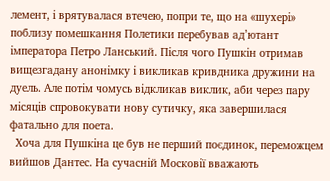лемент, і врятувалася втечею, попри те, що на «шухері» поблизу помешкання Полетики перебував ад’ютант імператора Петро Ланський. Після чого Пушкін отримав вищезгадану анонімку і викликав кривдника дружини на дуель. Але потім чомусь відкликав виклик, аби через пару місяців спровокувати нову сутичку, яка завершилася фатально для поета.
  Хоча для Пушкіна це був не перший поєдинок, переможцем вийшов Дантес. На сучасній Московії вважають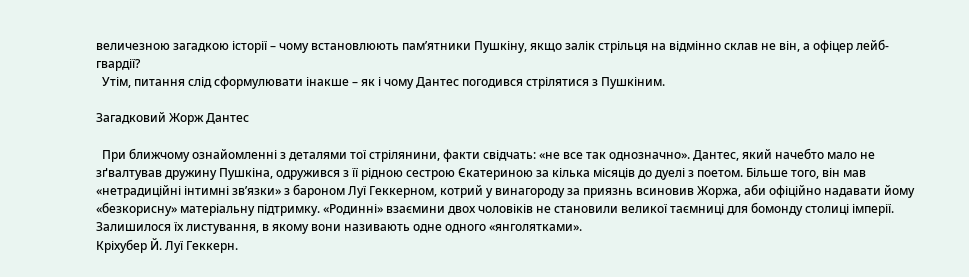величезною загадкою історії – чому встановлюють пам’ятники Пушкіну, якщо залік стрільця на відмінно склав не він, а офіцер лейб-гвардії?
  Утім, питання слід сформулювати інакше – як і чому Дантес погодився стрілятися з Пушкіним.

Загадковий Жорж Дантес

  При ближчому ознайомленні з деталями тої стрілянини, факти свідчать: «не все так однозначно». Дантес, який начебто мало не зґвалтував дружину Пушкіна, одружився з її рідною сестрою Єкатериною за кілька місяців до дуелі з поетом. Більше того, він мав «нетрадиційні інтимні зв’язки» з бароном Луї Геккерном, котрий у винагороду за приязнь всиновив Жоржа, аби офіційно надавати йому «безкорисну» матеріальну підтримку. «Родинні» взаємини двох чоловіків не становили великої таємниці для бомонду столиці імперії. Залишилося їх листування, в якому вони називають одне одного «янголятками».
Кріхубер Й. Луї Геккерн.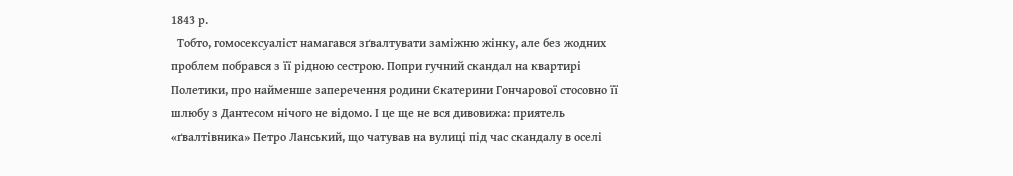1843 р.
  Тобто, гомосексуаліст намагався зґвалтувати заміжню жінку, але без жодних проблем побрався з її рідною сестрою. Попри гучний скандал на квартирі Полетики, про найменше заперечення родини Єкатерини Гончарової стосовно її шлюбу з Дантесом нічого не відомо. І це ще не вся дивовижа: приятель «ґвалтівника» Петро Ланський, що чатував на вулиці під час скандалу в оселі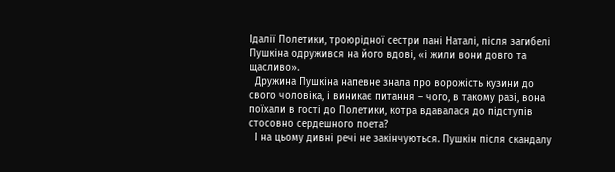Ідалії Полетики, троюрідної сестри пані Наталі, після загибелі Пушкіна одружився на його вдові, «і жили вони довго та щасливо».
  Дружина Пушкіна напевне знала про ворожість кузини до свого чоловіка, і виникає питання – чого, в такому разі, вона поїхали в гості до Полетики, котра вдавалася до підступів стосовно сердешного поета?
  І на цьому дивні речі не закінчуються. Пушкін після скандалу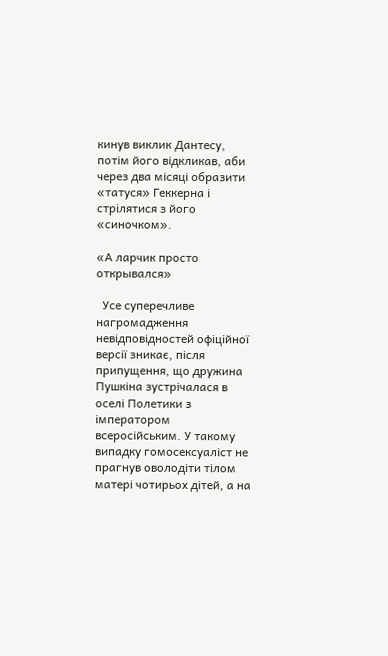кинув виклик Дантесу, потім його відкликав, аби через два місяці образити «татуся» Геккерна і стрілятися з його «синочком».

«А ларчик просто открывался»

  Усе суперечливе нагромадження невідповідностей офіційної версії зникає, після припущення, що дружина Пушкіна зустрічалася в оселі Полетики з імператором всеросійським. У такому випадку гомосексуаліст не прагнув оволодіти тілом матері чотирьох дітей, а на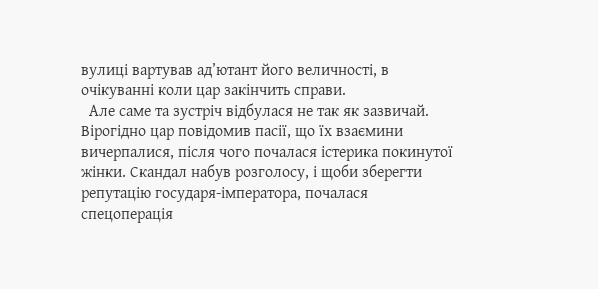вулиці вартував ад’ютант його величності, в очікуванні коли цар закінчить справи.
  Але саме та зустріч відбулася не так як зазвичай. Вірогідно цар повідомив пасії, що їх взаємини вичерпалися, після чого почалася істерика покинутої жінки. Скандал набув розголосу, і щоби зберегти репутацію государя-імператора, почалася спецоперація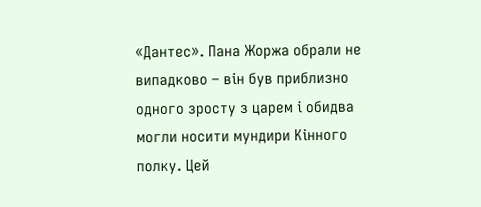«Дантес». Пана Жоржа обрали не випадково – він був приблизно одного зросту з царем і обидва могли носити мундири Кінного полку. Цей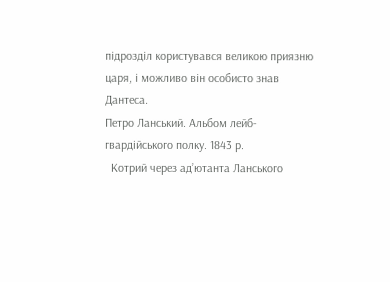підрозділ користувався великою приязню царя, і можливо він особисто знав Дантеса.
Петро Ланський. Альбом лейб-гвардійського полку. 1843 р.
  Котрий через ад’ютанта Ланського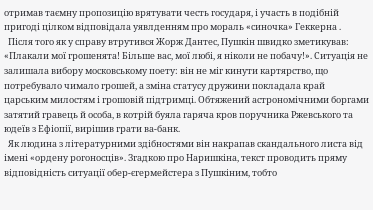отримав таємну пропозицію врятувати честь государя, і участь в подібній пригоді цілком відповідала уявлденням про мораль «синочка» Геккерна .
  Після того як у справу втрутився Жорж Дантес, Пушкін швидко зметикував: «Плакали мої грошенята! Більше вас, мої любі, я ніколи не побачу!». Ситуація не залишала вибору московському поету: він не міг кинути картярство, що потребувало чимало грошей, а зміна статусу дружини покладала край царським милостям і грошовій підтримці. Обтяжений астрономічними боргами затятий гравець й особа, в котрій буяла гаряча кров поручника Ржевського та юдеїв з Ефіопії, вирішив грати ва-банк.
  Як людина з літературними здібностями він накрапав скандального листа від імені «ордену рогоносців». Згадкою про Наришкіна, текст проводить пряму відповідність ситуації обер-єгермейстера з Пушкіним, тобто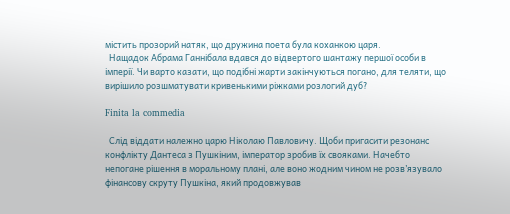містить прозорий натяк, що дружина поета була коханкою царя.
  Нащадок Абрама Ганнібала вдався до відвертого шантажу першої особи в імперії. Чи варто казати, що подібні жарти закінчуються погано, для теляти, що вирішило розшматувати кривенькими ріжками розлогий дуб?

Finita la commedia

  Слід віддати належно царю Ніколаю Павловичу. Щоби пригасити резонанс конфлікту Дантеса з Пушкіним, імператор зробив їх свояками. Начебто непогане рішення в моральному плані, але воно жодним чином не розв’язувало фінансову скруту Пушкіна, який продовжував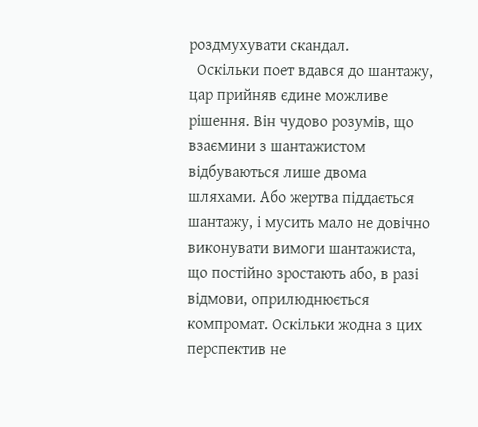роздмухувати скандал.
  Оскільки поет вдався до шантажу, цар прийняв єдине можливе рішення. Він чудово розумів, що взаємини з шантажистом відбуваються лише двома шляхами. Або жертва піддається шантажу, і мусить мало не довічно виконувати вимоги шантажиста, що постійно зростають або, в разі відмови, оприлюднюється компромат. Оскільки жодна з цих перспектив не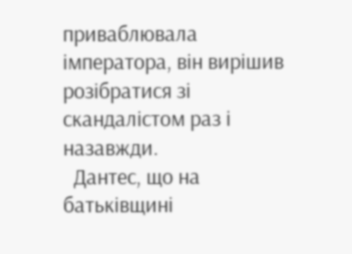приваблювала імператора, він вирішив розібратися зі скандалістом раз і назавжди.
  Дантес, що на батьківщині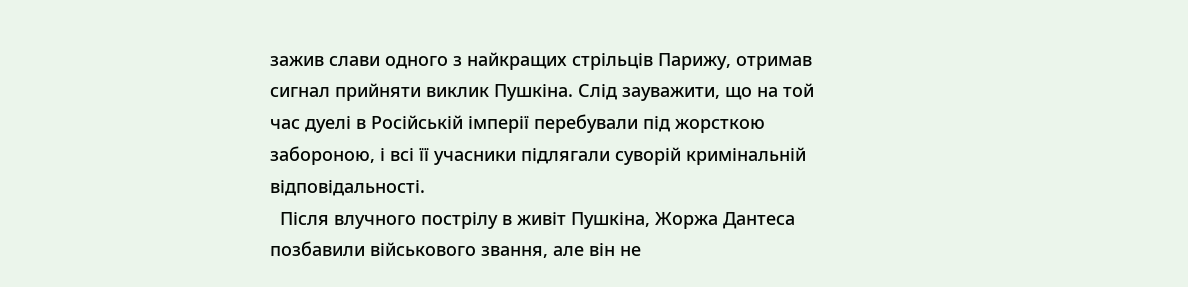зажив слави одного з найкращих стрільців Парижу, отримав сигнал прийняти виклик Пушкіна. Слід зауважити, що на той час дуелі в Російській імперії перебували під жорсткою забороною, і всі її учасники підлягали суворій кримінальній відповідальності.
  Після влучного пострілу в живіт Пушкіна, Жоржа Дантеса позбавили військового звання, але він не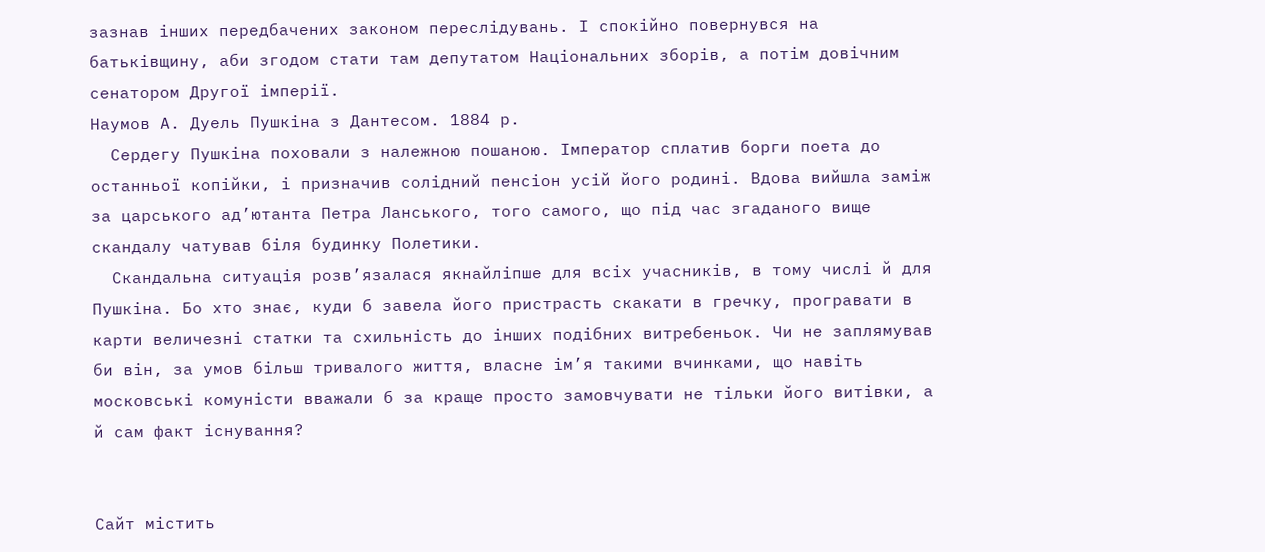зазнав інших передбачених законом переслідувань. І спокійно повернувся на батьківщину, аби згодом стати там депутатом Національних зборів, а потім довічним сенатором Другої імперії.
Наумов А. Дуель Пушкіна з Дантесом. 1884 р.
  Сердегу Пушкіна поховали з належною пошаною. Імператор сплатив борги поета до останньої копійки, і призначив солідний пенсіон усій його родині. Вдова вийшла заміж за царського ад’ютанта Петра Ланського, того самого, що під час згаданого вище скандалу чатував біля будинку Полетики.
  Скандальна ситуація розв’язалася якнайліпше для всіх учасників, в тому числі й для Пушкіна. Бо хто знає, куди б завела його пристрасть скакати в гречку, програвати в карти величезні статки та схильність до інших подібних витребеньок. Чи не заплямував би він, за умов більш тривалого життя, власне ім’я такими вчинками, що навіть московські комуністи вважали б за краще просто замовчувати не тільки його витівки, а й сам факт існування?


Сайт містить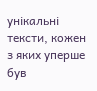унікальні тексти, кожен з яких уперше був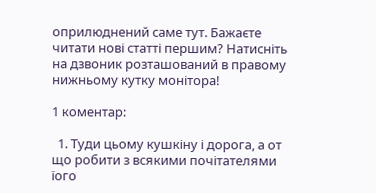оприлюднений саме тут. Бажаєте читати нові статті першим? Натисніть на дзвоник розташований в правому нижньому кутку монітора!

1 коментар:

  1. Туди цьому кушкіну і дорога, а от що робити з всякими почітателями їого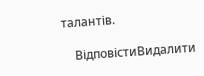талантів.

    ВідповістиВидалити